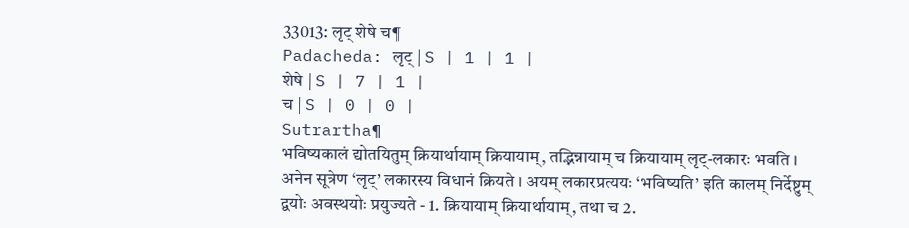33013: लृट् शेषे च¶
Padacheda: लृट् | S | 1 | 1 |
शेषे | S | 7 | 1 |
च | S | 0 | 0 |
Sutrartha¶
भविष्यकालं द्योतयितुम् क्रियार्थायाम् क्रियायाम्, तद्भिन्नायाम् च क्रियायाम् लृट्-लकारः भवति ।
अनेन सूत्रेण ‘लृट्’ लकारस्य विधानं क्रियते । अयम् लकारप्रत्ययः ‘भविष्यति’ इति कालम् निर्देष्टुम् द्वयोः अवस्थयोः प्रयुज्यते - 1. क्रियायाम् क्रियार्थायाम्, तथा च 2.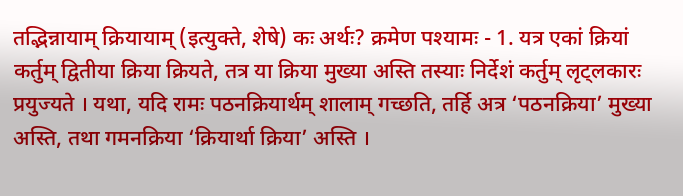तद्भिन्नायाम् क्रियायाम् (इत्युक्ते, शेषे) कः अर्थः? क्रमेण पश्यामः - 1. यत्र एकां क्रियां कर्तुम् द्वितीया क्रिया क्रियते, तत्र या क्रिया मुख्या अस्ति तस्याः निर्देशं कर्तुम् लृट्लकारः प्रयुज्यते । यथा, यदि रामः पठनक्रियार्थम् शालाम् गच्छति, तर्हि अत्र ‘पठनक्रिया’ मुख्या अस्ति, तथा गमनक्रिया ‘क्रियार्था क्रिया’ अस्ति ।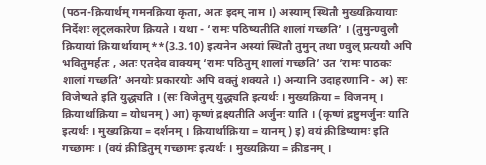(पठन-क्रियार्थम् गमनक्रिया कृता, अतः इदम् नाम ।) अस्याम् स्थितौ मुख्यक्रियायाः निर्देशः लृट्लकारेण क्रियते । यथा - ‘रामः पठिष्यतीति शालां गच्छति’ । (तुमुन्ण्वुलौ क्रियायां क्रियार्थायाम्**(3.3.10) इत्यनेन अस्यां स्थितौ तुमुन् तथा ण्वुल् प्रत्ययौ अपि भवितुमर्हतः , अतः एतदेव वाक्यम् ‘रामः पठितुम् शालां गच्छति’ उत ‘रामः पाठकः शालां गच्छति’ अनयोः प्रकारयोः अपि वक्तुं शक्यते ।) अन्यानि उदाहरणानि - अ) सः विजेष्यते इति युद्ध्यति । (सः विजेतुम् युद्ध्यति इत्यर्थः । मुख्यक्रिया = विजनम् । क्रियार्थाक्रिया = योधनम् ) आ) कृष्णं द्रक्ष्यतीति अर्जुनः याति । (कृष्णं द्रष्टुमर्जुनः याति इत्यर्थः । मुख्यक्रिया = दर्शनम् । क्रियार्थाक्रिया = यानम् ) इ) वयं क्रीडिष्यामः इति गच्छामः । (वयं क्रीडितुम् गच्छामः इत्यर्थः । मुख्यक्रिया = क्रीडनम् ।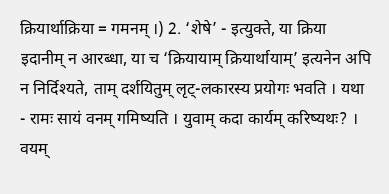क्रियार्थाक्रिया = गमनम् ।) 2. ‘शेषे’ - इत्युक्ते, या क्रिया इदानीम् न आरब्धा, या च ‘क्रियायाम् क्रियार्थायाम्’ इत्यनेन अपि न निर्दिश्यते, ताम् दर्शयितुम् लृट्-लकारस्य प्रयोगः भवति । यथा - रामः सायं वनम् गमिष्यति । युवाम् कदा कार्यम् करिष्यथः? । वयम्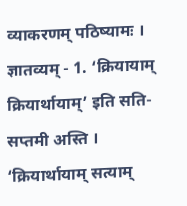व्याकरणम् पठिष्यामः । ज्ञातव्यम् - 1. ‘क्रियायाम् क्रियार्थायाम्’ इति सति-सप्तमी अस्ति । ‘क्रियार्थायाम् सत्याम्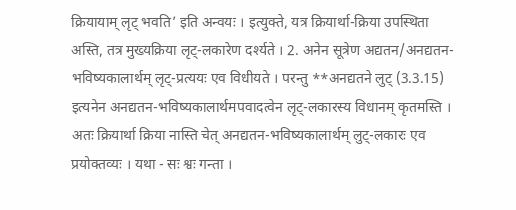क्रियायाम् लृट् भवति’ इति अन्वयः । इत्युक्ते, यत्र क्रियार्था-क्रिया उपस्थिता अस्ति, तत्र मुख्यक्रिया लृट्-लकारेण दर्श्यते । 2. अनेन सूत्रेण अद्यतन/अनद्यतन-भविष्यकालार्थम् लृट्-प्रत्ययः एव विधीयते । परन्तु **अनद्यतने लुट् (3.3.15) इत्यनेन अनद्यतन-भविष्यकालार्थमपवादत्वेन लृट्-लकारस्य विधानम् कृतमस्ति । अतः क्रियार्था क्रिया नास्ति चेत् अनद्यतन-भविष्यकालार्थम् लुट्-लकारः एव प्रयोक्तव्यः । यथा - सः श्वः गन्ता ।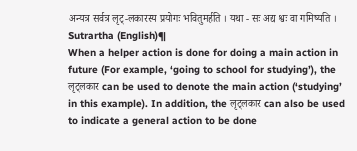अन्यत्र सर्वत्र लृट्-लकारस्य प्रयोगः भवितुमर्हति । यथा - सः अद्य श्वः वा गमिष्यति ।
Sutrartha (English)¶
When a helper action is done for doing a main action in future (For example, ‘going to school for studying’), the लृट्लकार can be used to denote the main action (‘studying’ in this example). In addition, the लृट्लकार can also be used to indicate a general action to be done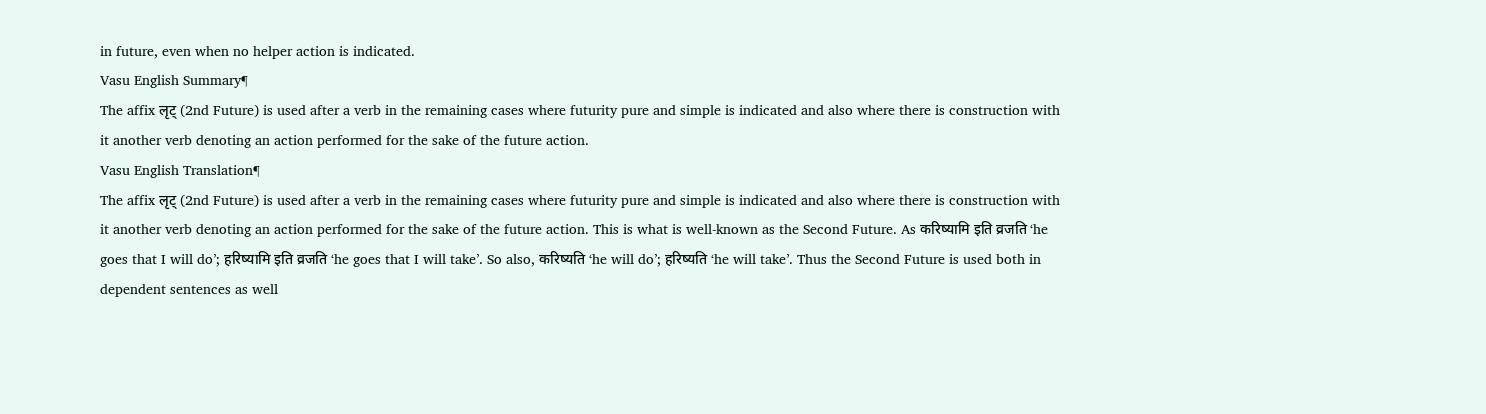in future, even when no helper action is indicated.
Vasu English Summary¶
The affix लृट् (2nd Future) is used after a verb in the remaining cases where futurity pure and simple is indicated and also where there is construction with it another verb denoting an action performed for the sake of the future action.
Vasu English Translation¶
The affix लृट् (2nd Future) is used after a verb in the remaining cases where futurity pure and simple is indicated and also where there is construction with it another verb denoting an action performed for the sake of the future action. This is what is well-known as the Second Future. As करिष्यामि इति व्रजति ‘he goes that I will do’; हरिष्यामि इति व्रजति ‘he goes that I will take’. So also, करिष्यति ‘he will do’; हरिष्यति ‘he will take’. Thus the Second Future is used both in dependent sentences as well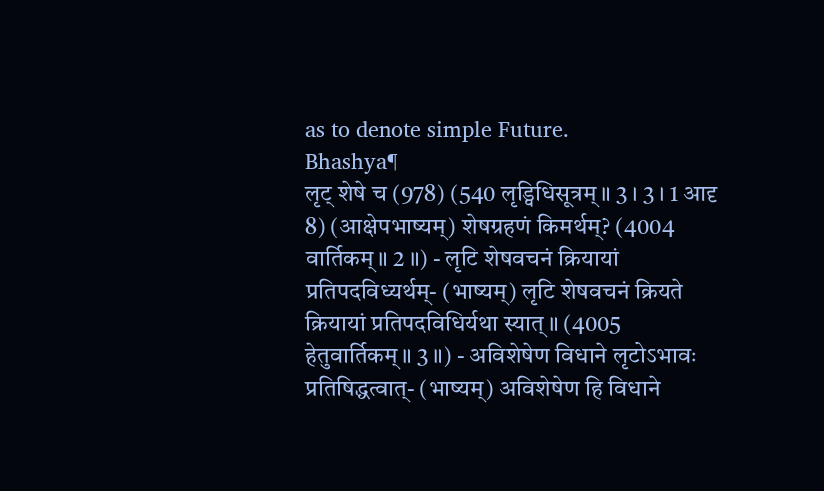as to denote simple Future.
Bhashya¶
लृट् शेषे च (978) (540 लृड्विधिसूत्रम्॥ 3 । 3 । 1 आदृ 8) (आक्षेपभाष्यम्) शेषग्रहणं किमर्थम्? (4004 वार्तिकम्॥ 2 ॥) - लृटि शेषवचनं क्रियायां प्रतिपदविध्यर्थम्- (भाष्यम्) लृटि शेषवचनं क्रियते क्रियायां प्रतिपदविधिर्यथा स्यात्॥ (4005 हेतुवार्तिकम्॥ 3 ॥) - अविशेषेण विधाने लृटोऽभावः प्रतिषिद्धत्वात्- (भाष्यम्) अविशेषेण हि विधाने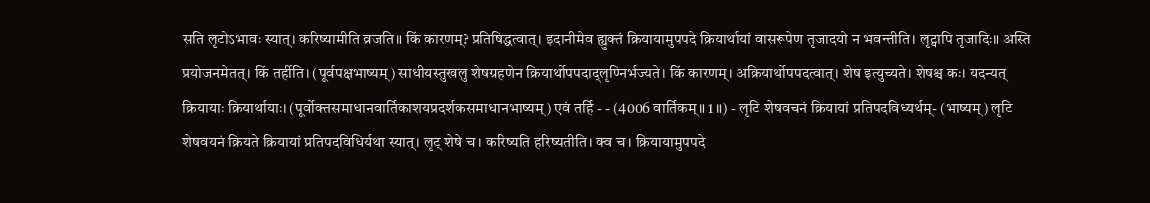सति लृटोऽभावः स्यात्। करिष्यामीति व्रजति॥ किं कारणम्? प्रतिषिद्धत्वात्। इदानीमेव ह्युक्तं क्रियायामुपपदे क्रियार्थायां वासरूपेण तृजादयो न भवन्तीति। लृट्वापि तृजादिः॥ अस्ति प्रयोजनमेतत्। किं तर्हीति। (पूर्वपक्षभाष्यम्) साधीयस्तुखलु शेषग्रहणेन क्रियार्थोपपदाद्लृण्निर्भज्यते। किं कारणम्। अक्रियार्थोपपदत्वात्। शेष इत्युच्यते। शेषश्च कः। यदन्यत् क्रियायाः क्रियार्थायाः। (पूर्वोक्तसमाधानवार्तिकाशयप्रदर्शकसमाधानभाष्यम्) एवं तर्हि - - (4006 वार्तिकम्॥ 1 ॥) - लृटि शेषवचनं क्रियायां प्रतिपदविध्यर्थम्- (भाष्यम्) लृटि शेषवयनं क्रियते क्रियायां प्रतिपदविधिर्यथा स्यात्। लृट् शेषे च। करिष्यति हरिष्यतीति। क्व च। क्रियायामुपपदे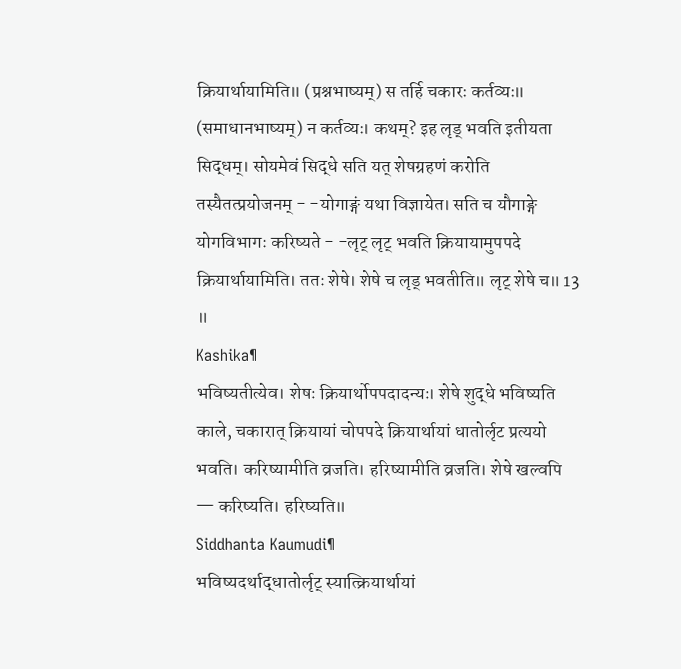क्रियार्थायामिति॥ (प्रश्नभाष्यम्) स तर्हि चकारः कर्तव्यः॥ (समाधानभाष्यम्) न कर्तव्यः। कथम्? इह लृड् भवति इतीयता सिद्धम्। सोयमेवं सिद्धे सति यत् शेषग्रहणं करोति तस्यैतत्प्रयोजनम् - -योगाङ्गं यथा विज्ञायेत। सति च यौगाङ्गे योगविभागः करिष्यते - -लृट् लृट् भवति क्रियायामुपपदे क्रियार्थायामिति। ततः शेषे। शेषे च लृड् भवतीति॥ लृट् शेषे च॥ 13 ॥
Kashika¶
भविष्यतीत्येव। शेषः क्रियार्थोपपदादन्यः। शेषे शुद्धे भविष्यति काले, चकारात् क्रियायां चोपपदे क्रियार्थायां धातोर्लृट प्रत्ययो भवति। करिष्यामीति व्रजति। हरिष्यामीति व्रजति। शेषे खल्वपि — करिष्यति। हरिष्यति॥
Siddhanta Kaumudi¶
भविष्यदर्थाद्धातोर्लृट् स्यात्क्रियार्थायां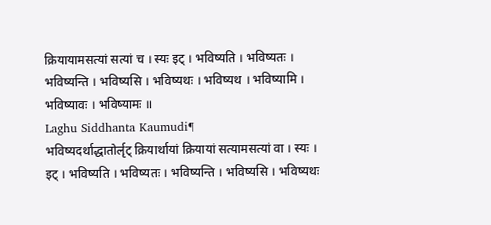क्रियायामसत्यां सत्यां च । स्यः इट् । भविष्यति । भविष्यतः । भविष्यन्ति । भविष्यसि । भविष्यथः । भविष्यथ । भविष्यामि । भविष्यावः । भविष्यामः ॥
Laghu Siddhanta Kaumudi¶
भविष्यदर्थाद्धातोर्लृट् क्रियार्थायां क्रियायां सत्यामसत्यां वा । स्यः । इट् । भविष्यति । भविष्यतः । भविष्यन्ति । भविष्यसि । भविष्यथः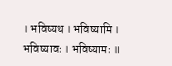। भविष्यथ । भविष्यामि । भविष्यावः । भविष्यामः ॥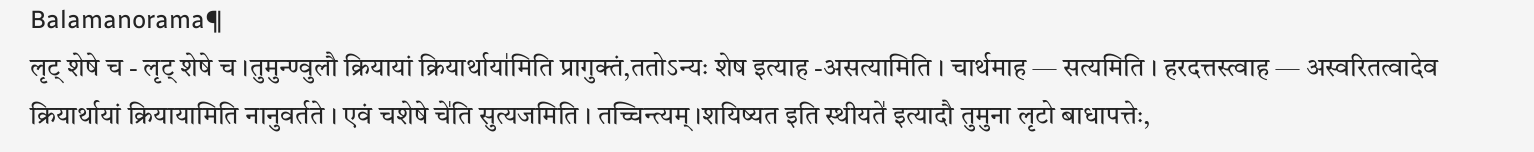Balamanorama¶
लृट् शेषे च - लृट् शेषे च ।तुमुन्ण्वुलौ क्रियायां क्रियार्थाया॑मिति प्रागुक्तं,ततोऽन्यः शेष इत्याह -असत्यामिति । चार्थमाह — सत्यमिति । हरदत्तस्त्वाह — अस्वरितत्वादेव क्रियार्थायां क्रियायामिति नानुवर्तते । एवं चशेषे चे॑ति सुत्यजमिति । तच्चिन्त्यम् ।शयिष्यत इति स्थीयते॑ इत्यादौ तुमुना लृटो बाधापत्तेः,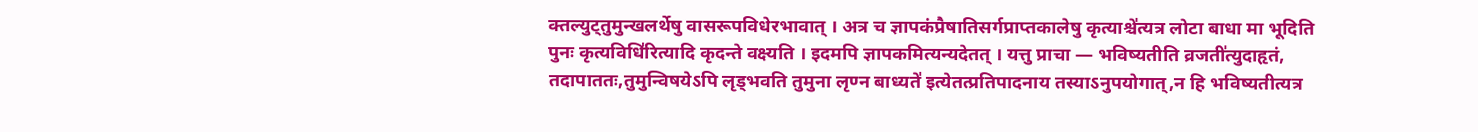क्तल्युट्तुमुन्खलर्थेषु वासरूपविधेरभावात् । अत्र च ज्ञापकंप्रैषातिसर्गप्राप्तकालेषु कृत्याश्चे॑त्यत्र लोटा बाधा मा भूदिति पुनः कृत्यविधि॑रित्यादि कृदन्ते वक्ष्यति । इदमपि ज्ञापकमित्यन्यदेतत् । यत्तु प्राचा — भविष्यतीति व्रजती॑त्युदाहृतं, तदापाततः,तुमुन्विषयेऽपि लृड्भवति तुमुना लृण्न बाध्यते॑ इत्येतत्प्रतिपादनाय तस्याऽनुपयोगात्,न हि भविष्यतीत्यत्र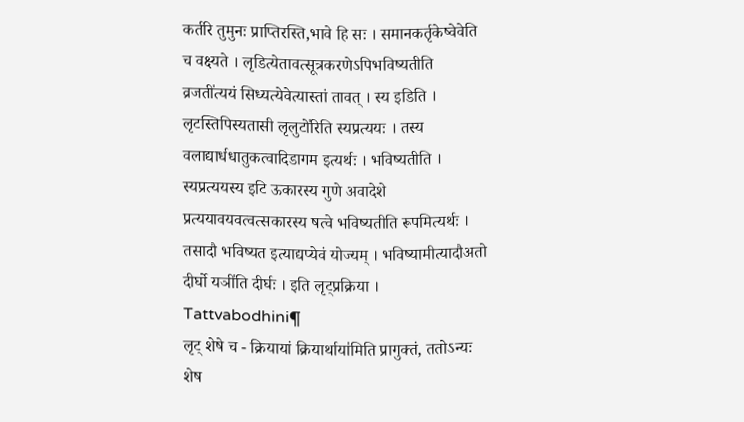कर्तरि तुमुनः प्राप्तिरस्ति,भावे हि सः । समानकर्तृकेष्वेवेति च वक्ष्यते । लृडित्येतावत्सूत्रकरणेऽपिभविष्यतीति व्रजती॑त्ययं सिध्यत्येवेत्यास्तां तावत् । स्य इडिति । लृटस्तिपिस्यतासी लृलुटो॑रिति स्यप्रत्ययः । तस्य वलाद्यार्धधातुकत्वादिडागम इत्यर्थः । भविष्यतीति । स्यप्रत्ययस्य इटि ऊकारस्य गुणे अवादेशे प्रत्ययावयवत्वत्सकारस्य षत्वे भविष्यतीति रूपमित्यर्थः । तसादौ भविष्यत इत्याद्यप्येवं योज्यम् । भविष्यामीत्यादौअतो दीर्घो यञी॑ति दीर्घः । इति लृट्प्रक्रिया ।
Tattvabodhini¶
लृट् शेषे च - क्रियायां क्रियार्थाया॑मिति प्रागुक्तं, ततोऽन्यः शेष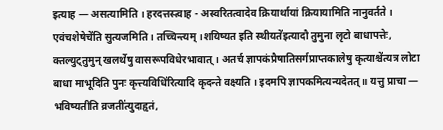इत्याह — असत्यामिति । हरदत्तस्त्वाह - अस्वरितत्वादेव क्रियार्थायां क्रियायामिति नानुवर्तते । एवंचशेषेचे॑ति सुत्यजमिति । तच्चिन्त्यम् ।शयिष्यत इति स्थीयते॑इत्यादौ तुमुना लृटो बाधापत्तेः, क्तल्युट्तुमुन् खलर्थेषु वासरूपविधेरभावात् । अतर्च ज्ञापकंप्रैषातिसर्गप्राप्तकालेषु कृत्याश्चे॑त्यत्र लोटा बाधा माभूदिति पुनः कृत्त्यविधि॑रित्यादि कृदन्ते वक्ष्यति । इदमपि ज्ञापकमित्यन्यदेतत्॥ यत्तु प्राचा — भविष्यतीति व्रजती॑त्युदाहृतं,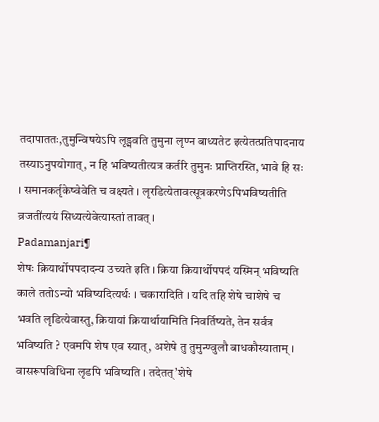तदापाततः,तुमुन्विषयेऽपि लृड्भवति तुमुना लृण्न बाध्यतेट इत्येतत्प्रतिपादनाय तस्याऽनुपयोगात्, न हि भविष्यतीत्यत्र कर्तरि तुमुनः प्राप्तिरस्ति, भावे हि सः । समानकर्तृकेष्वेवेति च वक्ष्यते । लृरडित्येतावत्सूत्रकरणेऽपिभविष्यतीति व्रजती॑त्ययं सिध्यत्येवेत्यास्तां तावत् ।
Padamanjari¶
शेषः क्रियार्थोपपदादन्य उच्यते इति । क्रिया क्रियार्थोपपदं यस्मिन् भविष्यति काले ततोऽन्यो भविष्यदित्यर्थः । चकारादिति । यदि तहि शेषे चाशेषे च भवति लृडित्येवास्तु, क्रियायां क्रियार्थायामिति निवर्तिष्यते, तेन सर्वत्र भविष्यति ? एवमपि शेष एव स्यात्, अशेषे तु तुमुन्ण्वुलौ बाधकौस्याताम् । वासरूपविधिना लृडपि भविष्यति । तदेतत्’शेषे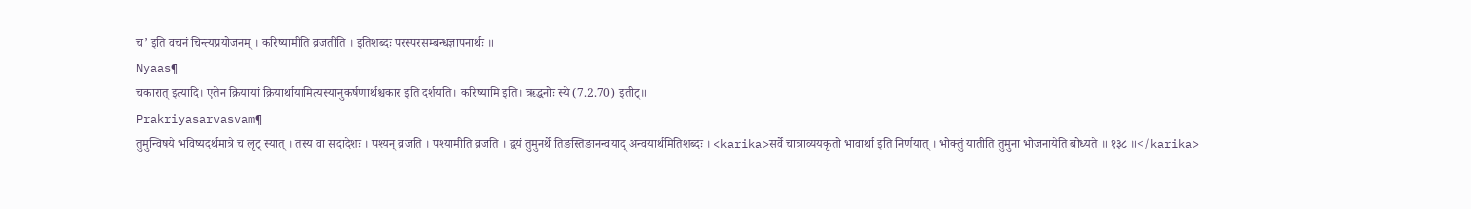च’ इति वचनं चिन्त्यप्रयोजनम् । करिष्यामीति व्रजतीति । इतिशब्दः परस्परसम्बन्धज्ञापनार्थः ॥
Nyaas¶
चकारात् इत्यादि। एतेन क्रियायां क्रियार्थायामित्यस्यानुकर्षणार्थश्चकार इति दर्शयति। करिष्यामि इति। ऋद्धनोः स्ये (7.2.70) इतीट्॥
Prakriyasarvasvam¶
तुमुन्विषये भविष्यदर्थमात्रे च लृट् स्यात् । तस्य वा सदादेशः । पश्यन् व्रजति । पश्यामीति व्रजति । द्वयं तुमुनर्थे तिङस्तिङानन्वयाद् अन्वयार्थमितिशब्दः । <karika>सर्वे चात्राव्ययकृतो भावार्था इति निर्णयात् । भोक्तुं यातीति तुमुना भोजनायेति बोध्यते ॥ १३८ ॥</karika>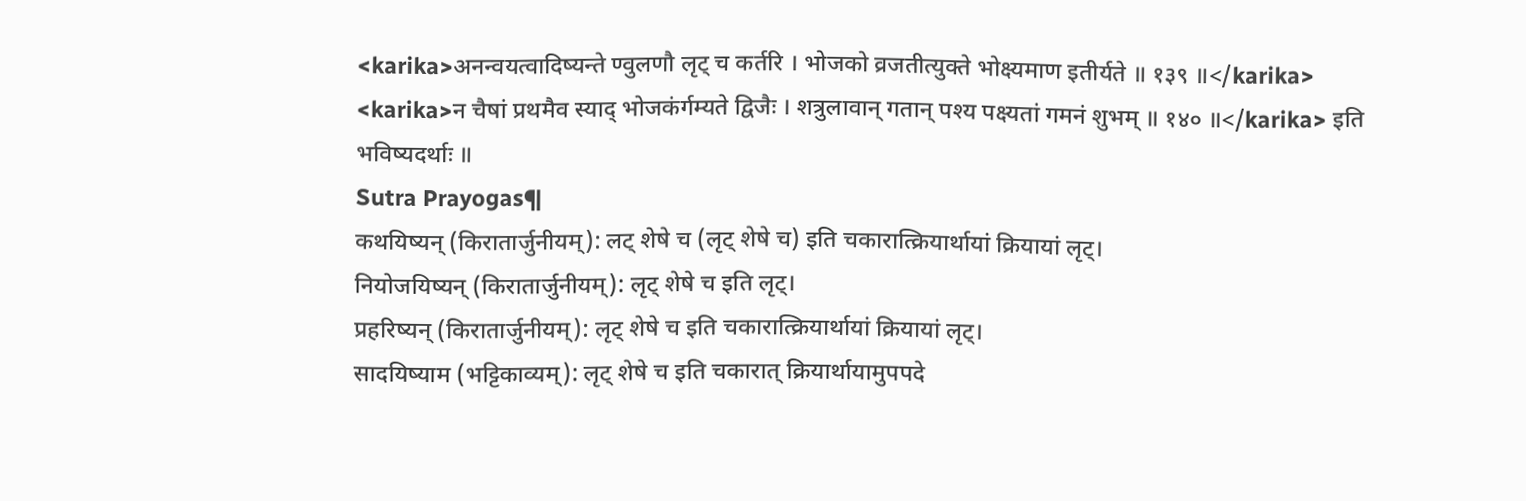<karika>अनन्वयत्वादिष्यन्ते ण्वुलणौ लृट् च कर्तरि । भोजको व्रजतीत्युक्ते भोक्ष्यमाण इतीर्यते ॥ १३९ ॥</karika> <karika>न चैषां प्रथमैव स्याद् भोजकंर्गम्यते द्विजैः । शत्रुलावान् गतान् पश्य पक्ष्यतां गमनं शुभम् ॥ १४० ॥</karika> इति भविष्यदर्थाः ॥
Sutra Prayogas¶
कथयिष्यन् (किरातार्जुनीयम्): लट् शेषे च (लृट् शेषे च) इति चकारात्क्रियार्थायां क्रियायां लृट्।
नियोजयिष्यन् (किरातार्जुनीयम्): लृट् शेषे च इति लृट्।
प्रहरिष्यन् (किरातार्जुनीयम्): लृट् शेषे च इति चकारात्क्रियार्थायां क्रियायां लृट्।
सादयिष्याम (भट्टिकाव्यम्): लृट् शेषे च इति चकारात् क्रियार्थायामुपपदे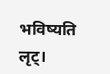भविष्यति लृट्।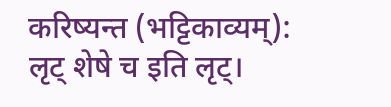करिष्यन्त (भट्टिकाव्यम्): लृट् शेषे च इति लृट्।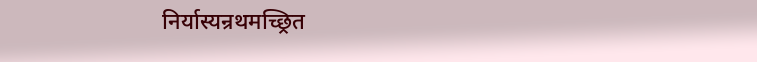निर्यास्यन्रथमच्छ्रित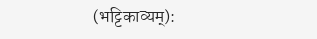(भट्टिकाव्यम्):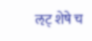ऌट् शेषे च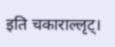इति चकाराल्लृट्।